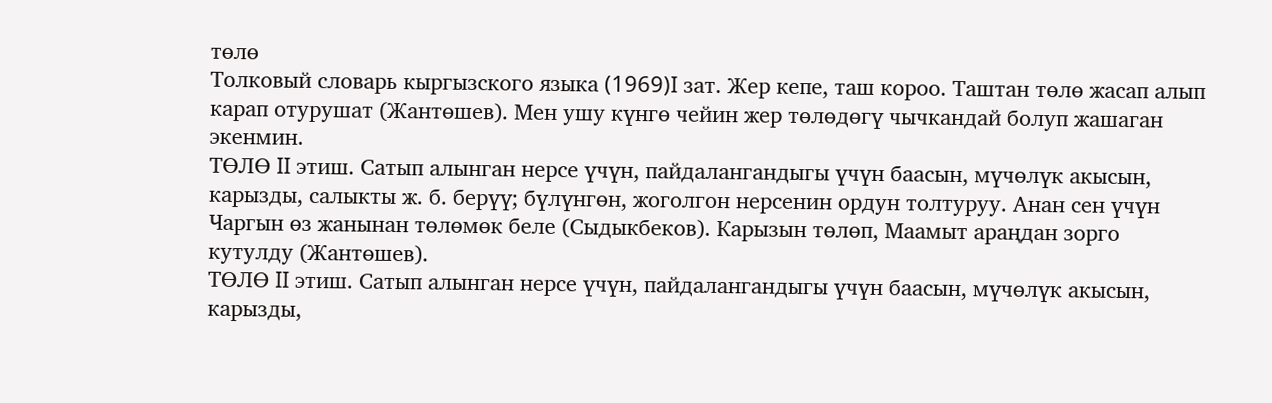төлө
Толковый словарь кыргызского языка (1969)I зат. Жер кепе, таш короо. Таштан төлө жасап алып карап отурушат (Жантөшев). Мен ушу күнгө чейин жер төлөдөгү чычкандай болуп жашаган экенмин.
ТӨЛӨ II этиш. Сатып алынган нерсе үчүн, пайдалангандыгы үчүн баасын, мүчөлүк акысын, карызды, салыкты ж. б. берүү; бүлүнгөн, жоголгон нерсенин ордун толтуруу. Анан сен үчүн Чаргын өз жанынан төлөмөк беле (Сыдыкбеков). Карызын төлөп, Маамыт араңдан зорго кутулду (Жантөшев).
ТӨЛӨ II этиш. Сатып алынган нерсе үчүн, пайдалангандыгы үчүн баасын, мүчөлүк акысын, карызды,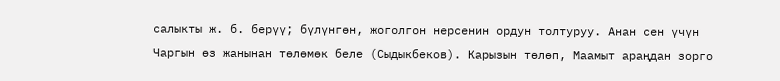салыкты ж. б. берүү; бүлүнгөн, жоголгон нерсенин ордун толтуруу. Анан сен үчүн Чаргын өз жанынан төлөмөк беле (Сыдыкбеков). Карызын төлөп, Маамыт араңдан зорго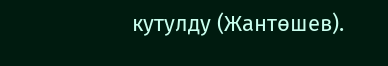кутулду (Жантөшев).